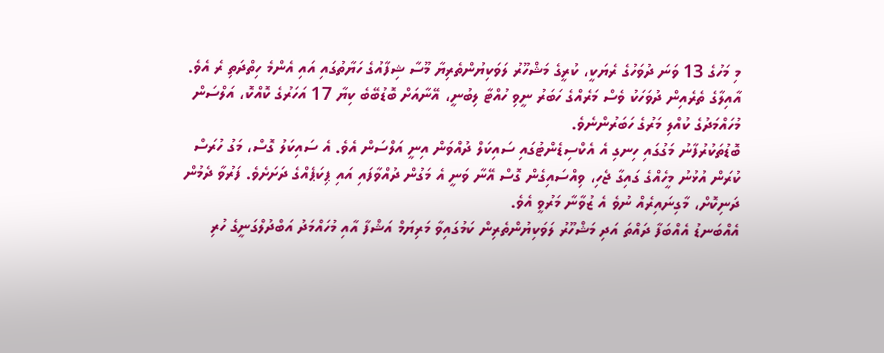މި މަހުގެ 13 ވަނަ ދުވަހުގެ ރެޔަކީ، ކުރީގެ މަޝްހޫރު ލަވަކިޔުންތެރިޔާ މޫސާ ޝިފާއުގެ ހަޔާތުގައި އައި އެންމެ ހިތްދަތި ރެ އެވެ. އާއިލާގެ ތެރެއިން ދުވަހަކު ވެސް މަރެއްގެ ހަބަރު ނީވި ހުއްޓާ ލިބުނީ، އޭނާއަށް ބޮޑުބޭބެ ކިޔާ 17 އަހަރުގެ ކޮއްކޮ، އަލްސަން މުހައްމަދުގެ ކުއްލި މަރުގެ ހަބަރުންނެވެ.
ބޮޑުތަކުރުފާނު މަގުގައި ހިނގި އެ އެކްސިޑެންޓުގައި ސައިކަލް ދުއްވަން އިނީ އަލްސަން އެވެ. އެ ސައިކަލު ގޮސް، މަގު ހުރަސް ކުރަން އުޅުނު މީހެއްގެ ގައިގާ ޖެހި، ވިއްސައިގެން ގޮސް އޭނާ ވަނީ އެ މަގުން ދުއްވާފައި އައި ޕިކަޕެއްގެ ދަށަށެވެ. ފަރުވާ ދެމުން ދަނިކޮށް، މާގިނައިރެއް ނުވެ އެ ޒުވާނާ މަރުވީ އެވެ.
އެއްބަނޑު އެއްބަފާ ދައްތަ އަދި މަޝްހޫރު ލަވަކިޔުންތެރިން ކަމުގައިވާ މަރިޔަމް އަޝްފާ އާއި މުހައްމަދު އަބްދުލްގަނީގެ ހުރި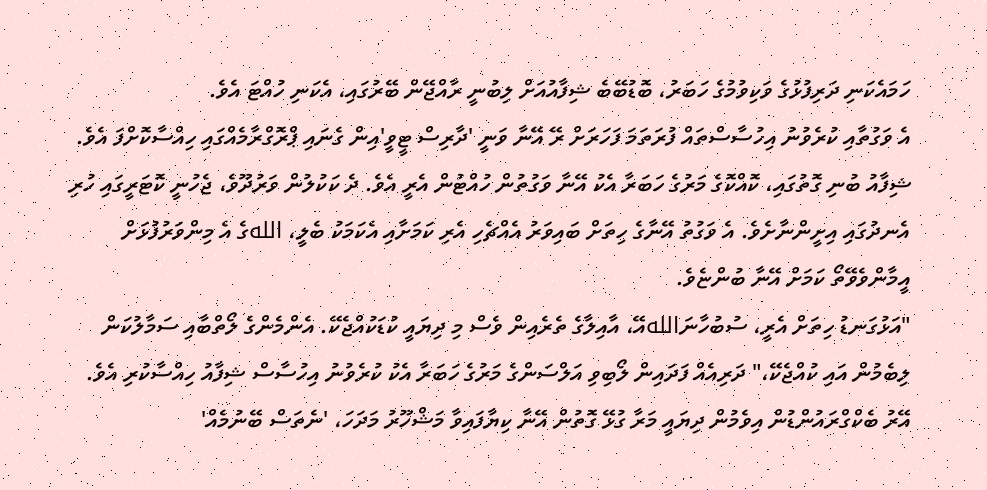ހަމައެކަނި ދަރިފުޅުގެ ވަކިވުމުގެ ހަބަރު، ބޮޑުބޭބެ ޝިފާއުއަށް ލިބުނީ ރާއްޖޭން ބޭރުގައި، އެކަނި ހުއްޓަ އެވެ.
އެ ވަގުތާއި ކުރެވުނު އިހުސާސްތައް ފުރަތަމަ ފަހަރަށް ރޭ އޭނާ ވަނީ 'ދާރިސް ޓީވީ'އިން ގެނައި ޕްރޮގްރާމެއްގައި ހިއްސާކޮށްފަ އެވެ.
ޝިފާއު ބުނި ގޮތުގައި، ކޮއްކޮގެ މަރުގެ ހަބަރާ އެކު އޭނާ ވަގުތުން ހުއްޓުން އެރީ އެވެ. ދެ ކަކުލުން ވަރުދޫވެ، ޖެހުނީ ކޮޓަރީގައި ހުރި އެނދުގައި އިށީންނާށެވެ. އެ ވަގުތު އޭނާގެ ހިތަށް ބައިވަރު އެއްޗެހި އެރި ކަމަށާއި އެކަމަކު ބެލީ، اللهގެ އެ މިންވަރުފުޅަށް އީމާންވެވޭތޯ ކަމަށް އޭނާ ބުންޏެވެ.
"އަޅުގަނޑު ހިތަށް އެރީ، ސުބުހާނަاللهއޭ، އާއިލާގެ ތެރެއިން ވެސް މި ދިޔައީ ކުޑަކުއްޖެކޭ. އެންމެންގެ ލޯތްބާއި ސަމާލުކަން ލިބެމުން އައި ކުއްޖެކޭ،" ދަރިއެއް ފަދައިން ލޯބިވި އަލްސަންގެ މަރުގެ ހަބަރާ އެކު ކުރެވުނު އިހުސާސް ޝިފާއު ހިއްސާކުރި އެވެ.
އޭރު ބެކްގްރައުންޑުން އިވެމުން ދިޔައީ މަރާ ގުޅޭ ގޮތުން އޭނާ ކިޔާފައިވާ މަޝްހޫރު މަދަހަ، 'ނެތަސް ބޭނުމެއް'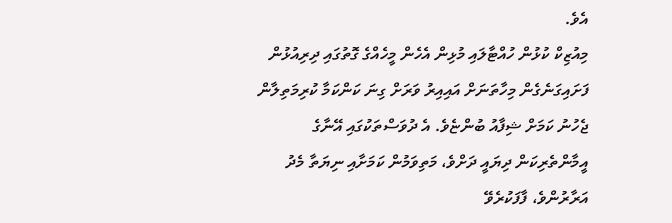އެވެ.
މިއުޒިކް ކުޅުން ހުއްޓާލައި މުޅިން އެހެން މީހެއްގެ ގޮތުގައި ދިރިއުޅުން ފަށައިގަނެގެން މިހާތަނަށް އައިއިރު ވަރަށް ގިނަ ކަންކަމާ ކުރިމަތިލާން ޖެހުނު ކަމަށް ޝިފާއު ބުންޏެވެ. އެ ދުވަސްތަކުގައި އޭނާގެ އީމާންތެރިކަން ދިޔައީ ދަށްވެ، މަތިވަމުން ކަމަށާއި ނިޔަތާ މެދު އަރާރުންވެ، ފާފަކުރެވޭ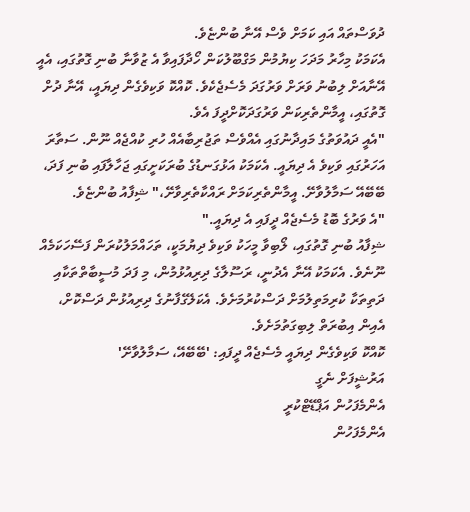ދުވަސްތައް އައި ކަމަށް ވެސް އޭނާ ބުންޏެވެ.
އެކަމަކު މިހާރު މަދަހަ ކިޔުމުން މަގްބޫލުކަން ހޯދާފައިވާ އެ ޒުވާނާ ބުނި ގޮތުގައި، އެއީ އޭނާއަށް ލިބުނު ވަރަށް ވަރުގަދަ މެސެޖެކެވެ. ކޮއްކޮ ވަކިވެގެން ދިޔައީ، އޭނާ ދުށް ގޮތުގައި، އީމާންތެރިކަން ވަރުގަދަކޮށްދީފަ އެވެ.
"އެއީ ދައުވަތުގެ މައިދާނުގައި އެއްވެސް ތަޖުރިބާއެއް ހުރި ކުއްޖެއް ނޫން. ސަތާރަ އަހަރުގައި ވަކިވެ އެ ދިޔައީ. އެކަމަކު އަޅުގަނޑުގެ ބުރަކަށީގައި ޖަހާލާފައި ބުނި ފަދަ، ބޭބޭއޭ ސަމާލުވާށޭ. އީމާންތެރިކަމަށް ރައްކާތެރިވާށޭ،" ޝިފާއު ބުންޏެވެ.
"އެ ވަރުގެ ބޮޑު މެސެޖެއް ދީފައި އެ ދިޔައީ."
ޝިފާއު ބުނި ގޮތުގައި، ލޯބިވާ މީހަކު ވަކިވެ ދިޔުމަކީ، ތަހައްމަލުކުރަން ފަސޭހަކަމެއް ނޫނެވެ. އެކަމަކު އޭނާ އެދުނީ، ރަސޫލާގެ ދިރިއުޅުމުން، މި ފަދަ މުސީބާތްތަކާއި ދަތިތަކާ ކުރިމަތިލުމަށް ދަސްކުރުމަށެވެ. އެކަލޭގެފާނުގެ ދިރިއުޅުން ދަސްކޮށް، އެއިން އިބުރަތް ލިބިގަތުމަށެވެ.
ކޮއްކޮ ވަކިވެގެން ދިޔައީ މެސެޖެއް ދީފައި: 'ބޭބޭއޭ، ސަމާލުވާށޭ'
އަރުޝީފަށް ނެގީ
އެންމެފަހުން އަޕްޑޭޓްކުރީ
އެންމެފަހުން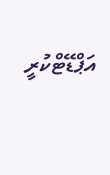އަޕްޑޭޓްކުރީ